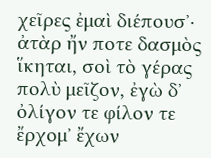χεῖρες ἐμαὶ διέπουσʼ· ἀτὰρ ἤν ποτε δασμὸς ἵκηται, σοὶ τὸ γέρας πολὺ μεῖζον, ἐγὼ δʼ ὀλίγον τε φίλον τε ἔρχομʼ ἔχων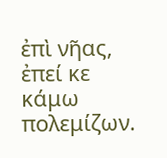ἐπὶ νῆας, ἐπεί κε κάμω πολεμίζων.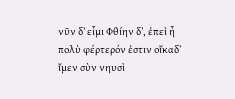νῦν δʼ εἶμι Φθίην δʼ, ἐπεὶ ἦ πολὺ φέρτερόν ἐστιν οἴκαδʼ ἴμεν σὺν νηυσὶ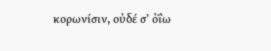κορωνίσιν, οὐδέ σʼ ὀΐω